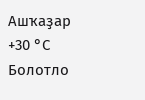Ашҡаҙар
+30 °С
Болотло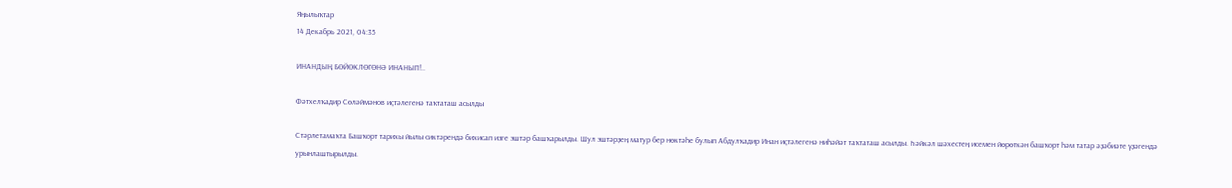Яңылыҡтар
14 Декабрь 2021, 04:35

ИНАНДЫҢ БӨЙӨКЛӨГӨНӘ ИНАНЫП!..

Фәтхелҡадир Сөләймәнов иҫтәлегенә таҡтаташ асылды

Стәрлетамаҡта Башҡорт тарихы йылы сиктәрендә бихисап изге эштәр башҡарылды. Шул эштәрҙең матур бер нөктәһе булып Абдулҡадир Инан иҫтәлегенә ниһәйәт таҡтаташ асылды. Һәйкәл шәхестең исемен йөрөткән башҡорт һәм татар әҙәбиәте үҙәгендә урынлаштырылды.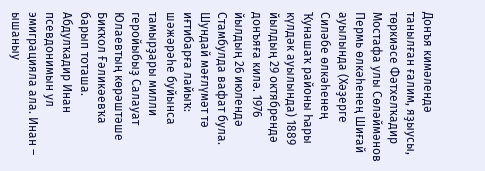Донъя кимәлендә танылған ғалим, яҙыусы, төркиәсе Фәтхелҡадир Мостафа улы Сөләймәнов Пермь өлкәһенең Шиғай ауылында (Хәҙерге Силәбе өлкәһенең Ҡунашаҡ районы Һары күлдәк ауылында) 1889 йылдың 29 октябрендә донъяға килә. 1976 йылдың 26 июлендә Стамбулда вафат була. Шундай мәғлүмәт тә иғтибарға лайыҡ: шәжәрәһе буйынса тамырҙары милли геройыбыҙ Салауат Юлаевтың көрәштәше Бикҡол Ғәликәевҡа барып тоташа. Абдулҡадир Инан псевдонимын ул эмиграцияла ала. Инан – ышаныу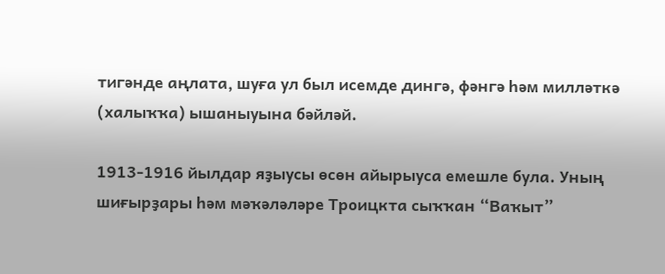тигәнде аңлата, шуға ул был исемде дингә, фәнгә һәм милләткә (халыҡҡа) ышаныуына бәйләй.

1913-1916 йылдар яҙыусы өсөн айырыуса емешле була. Уның шиғырҙары һәм мәҡәләләре Троицкта сыҡҡан “Ваҡыт”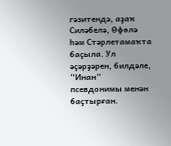гәзитендә, аҙаҡ Силәбелә, Өфөлә һәм Стәрлетамаҡта баҫыла. Ул әҫәрҙәрен, билдәле, “Инан” псевдонимы менән баҫтырған.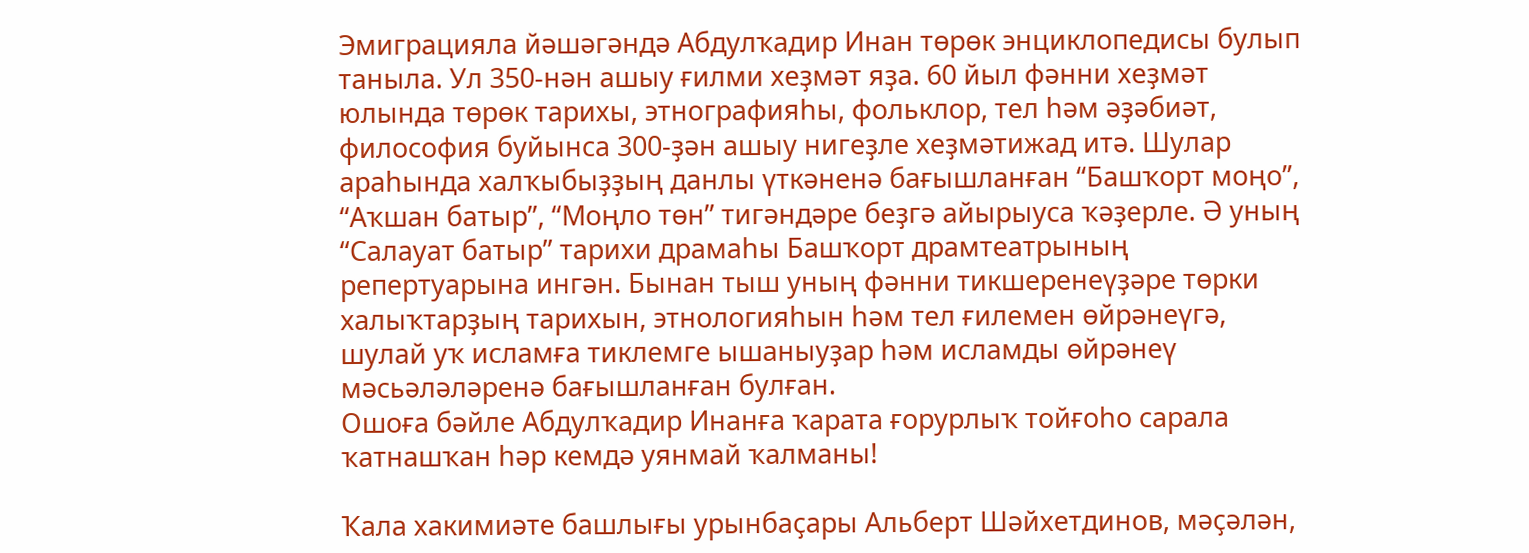Эмиграцияла йәшәгәндә Абдулҡадир Инан төрөк энциклопедисы булып таныла. Ул 350-нән ашыу ғилми хеҙмәт яҙа. 60 йыл фәнни хеҙмәт юлында төрөк тарихы, этнографияһы, фольклор, тел һәм әҙәбиәт, философия буйынса 300-ҙән ашыу нигеҙле хеҙмәтижад итә. Шулар араһында халҡыбыҙҙың данлы үткәненә бағышланған “Башҡорт моңо”, “Аҡшан батыр”, “Моңло төн” тигәндәре беҙгә айырыуса ҡәҙерле. Ә уның “Салауат батыр” тарихи драмаһы Башҡорт драмтеатрының репертуарына ингән. Бынан тыш уның фәнни тикшеренеүҙәре төрки халыҡтарҙың тарихын, этнологияһын һәм тел ғилемен өйрәнеүгә, шулай уҡ исламға тиклемге ышаныуҙар һәм исламды өйрәнеү мәсьәләләренә бағышланған булған.
Ошоға бәйле Абдулҡадир Инанға ҡарата ғорурлыҡ тойғоһо сарала ҡатнашҡан һәр кемдә уянмай ҡалманы!

Ҡала хакимиәте башлығы урынбаҫары Альберт Шәйхетдинов, мәҫәлән,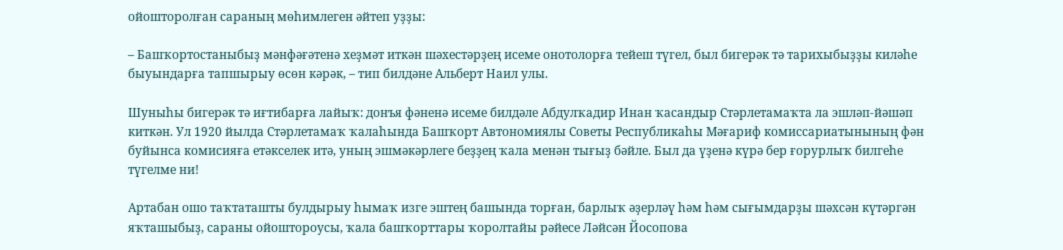ойошторолған сараның мөһимлеген әйтеп уҙҙы:

– Башҡортостаныбыҙ мәнфәғәтенә хеҙмәт иткән шәхестәрҙең исеме онотолорға тейеш түгел, был бигерәк тә тарихыбыҙҙы киләһе быуындарға тапшырыу өсөн кәрәк, – тип билдәне Альберт Наил улы.

Шуныһы бигерәк тә иғтибарға лайыҡ: донъя фәненә исеме билдәле Абдулҡадир Инан ҡасандыр Стәрлетамаҡта ла эшләп-йәшәп киткән. Ул 1920 йылда Стәрлетамаҡ ҡалаһында Башҡорт Автономиялы Советы Республикаһы Мәғариф комиссариатынының фән буйынса комисияға етәкселек итә, уның эшмәкәрлеге беҙҙең ҡала менән тығыҙ бәйле. Был да үҙенә күрә бер ғорурлыҡ билгеһе түгелме ни!

Артабан ошо таҡтаташты булдырыу һымаҡ изге эштең башында торған, барлыҡ әҙерләү һәм һәм сығымдарҙы шәхсән күтәргән яҡташыбыҙ, сараны ойоштороусы, ҡала башҡорттары ҡоролтайы рәйесе Ләйсән Йосопова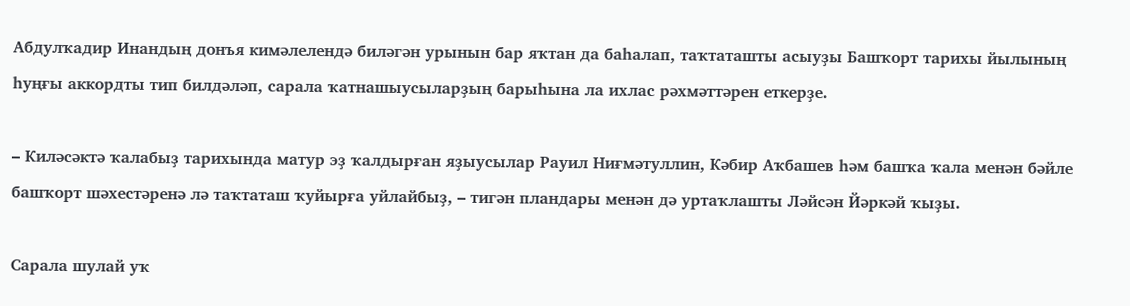Абдулҡадир Инандың донъя кимәлелендә биләгән урынын бар яҡтан да баһалап, таҡтаташты асыуҙы Башҡорт тарихы йылының һуңғы аккордты тип билдәләп, сарала ҡатнашыусыларҙың барыһына ла ихлас рәхмәттәрен еткерҙе.

– Киләсәктә ҡалабыҙ тарихында матур эҙ ҡалдырған яҙыусылар Рауил Ниғмәтуллин, Кәбир Аҡбашев һәм башҡа ҡала менән бәйле башҡорт шәхестәренә лә таҡтаташ ҡуйырға уйлайбыҙ, – тигән пландары менән дә уртаҡлашты Ләйсән Йәркәй ҡыҙы.

Сарала шулай уҡ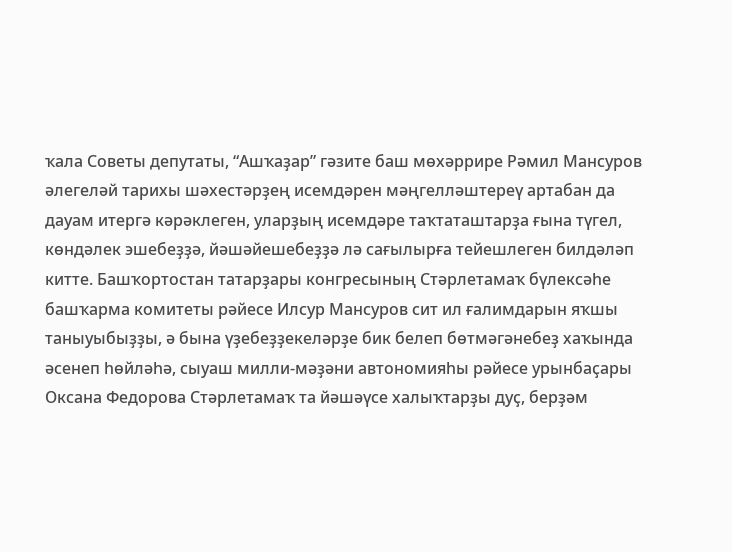ҡала Советы депутаты, “Ашҡаҙар” гәзите баш мөхәррире Рәмил Мансуров әлегеләй тарихы шәхестәрҙең исемдәрен мәңгелләштереү артабан да дауам итергә кәрәклеген, уларҙың исемдәре таҡтаташтарҙа ғына түгел, көндәлек эшебеҙҙә, йәшәйешебеҙҙә лә сағылырға тейешлеген билдәләп китте. Башҡортостан татарҙары конгресының Стәрлетамаҡ бүлексәһе башҡарма комитеты рәйесе Илсур Мансуров сит ил ғалимдарын яҡшы таныуыбыҙҙы, ә бына үҙебеҙҙекеләрҙе бик белеп бөтмәгәнебеҙ хаҡында әсенеп һөйләһә, сыуаш милли-мәҙәни автономияһы рәйесе урынбаҫары Оксана Федорова Стәрлетамаҡ та йәшәүсе халыҡтарҙы дуҫ, берҙәм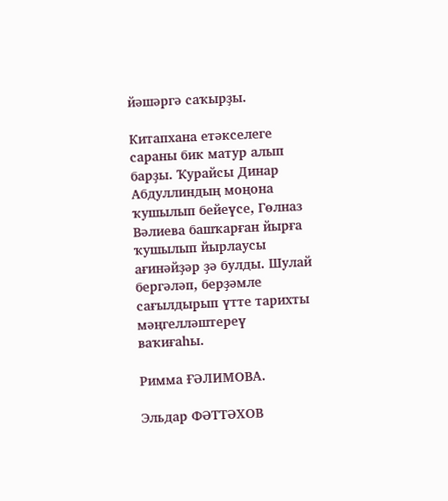йәшәргә саҡырҙы.

Китапхана етәкселеге сараны бик матур алып барҙы. Ҡурайсы Динар Абдуллиндың моңона ҡушылып бейеүсе, Гөлназ Вәлиева башҡарған йырға ҡушылып йырлаусы ағинәйҙәр ҙә булды. Шулай бергәләп, берҙәмле сағылдырып үтте тарихты мәңгелләштереү ваҡиғаһы.

Римма ҒӘЛИМОВА.

Эльдар ФӘТТӘХОВ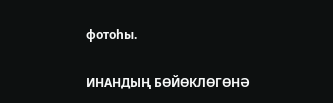фотоһы.

ИНАНДЫҢ БӨЙӨКЛӨГӨНӘ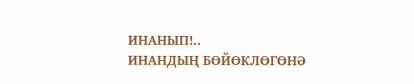ИНАНЫП!..
ИНАНДЫҢ БӨЙӨКЛӨГӨНӘ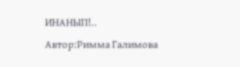ИНАНЫП!..
Автор:Римма Галимова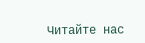Читайте нас